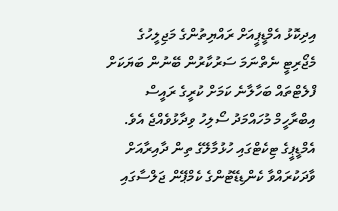އިދިކޮޅު އެމްޑީޕީއަށް ރައްޔިތުންގެ މަޖިލީހުގެ މެޖޯރިޓީ ނެތްނަމަ ސަރުކާރުން ބޭނުން ބަޔަކަށް ފްލެޓްތައް ބަހާލާނެ ކަމަށް ކުރީގެ ރައީސް އިބްރާހީމް މުހައްމަދު ސޯލިހު ވިދާޅުވެއްޖެ އެވެ.
އެމްޑީޕީގެ ޓިކެޓްގައި ހުޅުމާލޭގެ ތިން ދާއިރާއަށް ވާދަކުރައްވާ ކެންޑިޑޭޓުންގެ ކެމްޕޭން ޖަލްސާގައި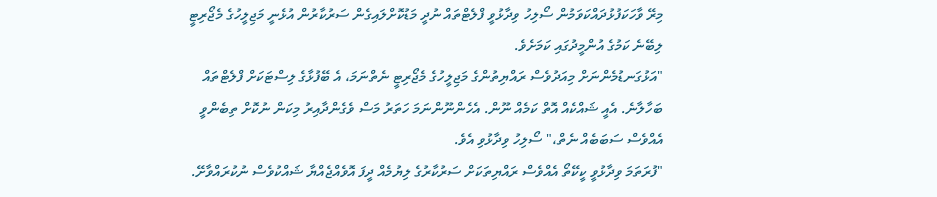މިރޭ ވާހަކަފުޅުދައްކަވަމުން ސޯލިހު ވިދާޅުވީ ފްލެޓްތައް ނުދީ މަޑުކޮށްލައިގެން ސަރުކާރުން އުޅެނީ މަޖިލީހުގެ މެޖޯރިޓީ ލިބޭނެ ކަމުގެ އުންމީދުގައި ކަމަށެވެ.
"އަޅުގަނޑުމެންނަށް މިއަދުވެސް ރައްޔިތުންގެ މަޖިލީހުގެ މެޖޯރިޓީ ނެތްނަމަ، އެ ބޭފުޅާގެ ލިސްޓަކަށް ފްލެޓްތައް ބަހާލާނެ. އެއީ ޝައްކެއް އޮތް ކަމެއް ނޫން. އެހެންނޫންނަމަ ހަތަރު މަސް ވެގެންދާއިރު މިކަން ނުކޮށް ތިބެންވީ އެއްވެސް ސަބަބެއް ނެތް،" ސޯލިހު ވިދާޅުވި އެވެ.
"ފުރަތަމަ ވިދާޅުވީ ކީކޭތޯ އެއްވެސް ރައްޔިތަކަށް ސަރުކާރުގެ ލިޔުމެއް ދީފަ އޮވެއްޖެއްޔާ ޝައްކުވެސް ނުކުރައްވާށޭ.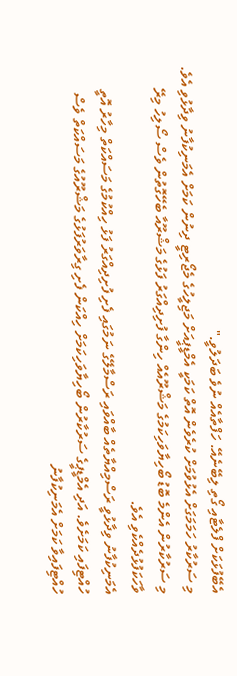އެބޭފުޅަކަށް ފްލެޓާއި ގޯތި ލިބޭނެއޭ. ހަފްތާއެއް ނުވެ ބަދަލުވީ."
މި ސަރުކާރު ހަމަމަގަށް އެޅުވުމަށް ކުރެވެން އޮތް ކަމަކީ އެމްޑީޕީއަށް މަޖިލީހުގެ މެޖޯރިޓީ ދިނުން ކަމަށް އެމަނިކުފާނު ވިދާޅުވި އެވެ.
މި ސަރުކާރުން އެންމެ ބޮޑު ބޯހިޔާވަހިކަމުގެ މަޝްރޫއެއް ހިންގާ ފުށިދިއްގަރު ފަޅުގެ މަޝްރޫއާ ބެހޭގޮތުން ވެސް ސޯލިހު މިރޭ ވާހަކަފުޅުދެއްކެވި އެވެ.
އެމަނިކުފާނު ވިދާޅުވީ ރަސްމިއްޔާތެއް ބާއްވައި ރަސްމާލޭގެ ނަމުގައި ފެށި ފުށިދިއްގަރު ފަޅު ހިއްކުމުގެ މަސައްކަތް މިހާރު އޮތީ ހުއްޓިފައި ކަމަށެވެ. އަދި އެމްޑީޕީގެ ސަރުކާރުން ބޯހިޔާވަހިކަމަށް ހިއްކަން ފެށި ގިރާވަރުފަޅުގެ މަޝްރޫއުގެ މަސައްކަތް ވެސް ހުއްޓިފައިވާ ކަމަށް އެމަނިކުފާނު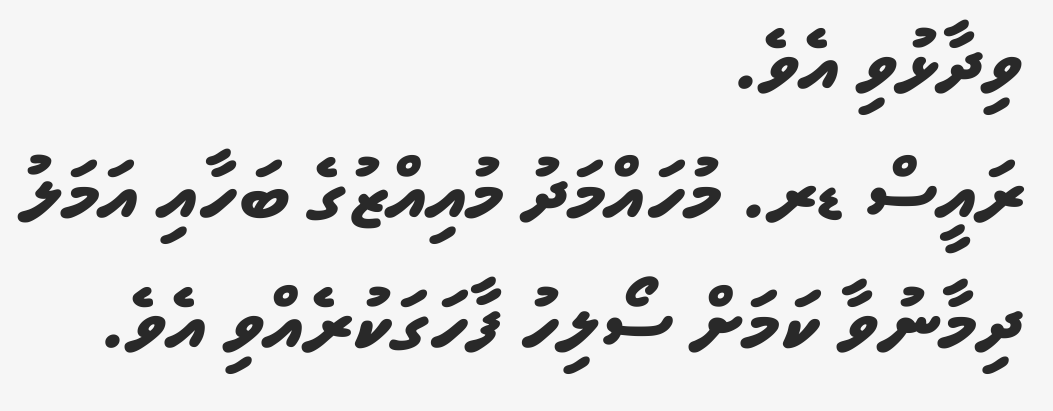ވިދާޅުވި އެވެ.
ރައީސް ޑރ. މުހައްމަދު މުއިއްޒުގެ ބަހާއި އަމަލު ދިމާނުވާ ކަމަށް ސޯލިހު ފާހަގަކުރެއްވި އެވެ.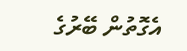އެގޮތުން ބޭރުގެ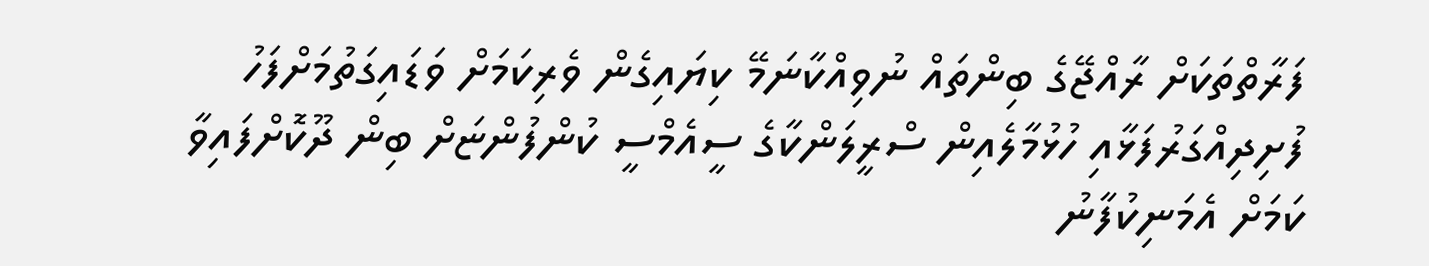ފަރާތްތަކަށް ރާއްޖޭގެ ބިންތައް ނުވިއްކާނަމޭ ކިޔައިގެން ވެރިކަމަށް ވަޑައިގަތުމަށްފަހު ފުށިދިއްގަރުފަޅާއި ހުޅުމާލެއިން ސްރީލަންކާގެ ސީއެމްސީ ކުންފުންޏަށް ބިން ދޫކޮށްފައިވާ ކަމަށް އެމަނިކުފާނު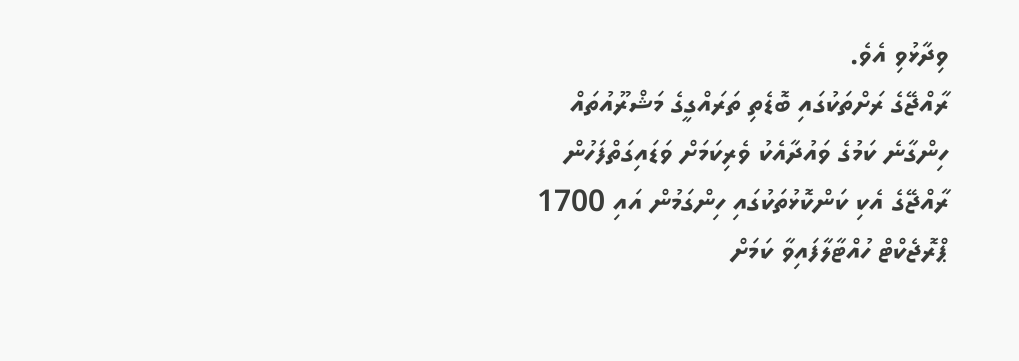ވިދާޅުވި އެވެ.
ރާއްޖޭގެ ރަށްތަކުގައި ބޮޑެތި ތަރައްގީގެ މަޝްރޫއުތައް ހިންގާނެ ކަމުގެ ވައުދާއެކު ވެރިކަމަށް ވަޑައިގަތްފަހުން ރާއްޖޭގެ އެކި ކަންކޮޅުތަކުގައި ހިންގަމުން އައި 1700 ޕްރޮޖެކްޓް ހުއްޓާލާފައިވާ ކަމަށް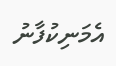އެމަނިކުފާނު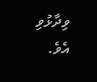ވިދާޅުވި އެވެ.